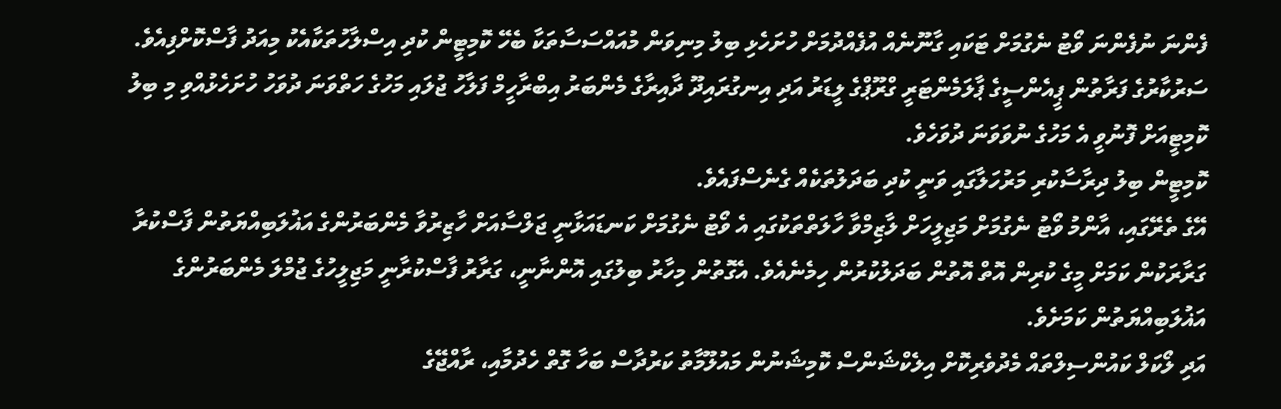ފެންނަ ނުފެންނަ ވޯޓު ނެގުމަށް ޓަކައި ގާނޫނެއް އުފެއްދުމަށް ހުށަހެޅި ބިލު މިނިވަން މުއައްސަސާތަކާ ބެހޭ ކޮމިޓީން ކުދި އިސްލާހުތަކާއެކު މިއަދު ފާސްކޮށްފިއެވެ.
ސަރުކާރުގެ ފަރާތުން ޕީއެންސީގެ ޕާލަމެންޓަރީ ގްރޫޕްގެ ލީޑަރު އަދި އިނގުރައިދޫ ދާއިރާގެ މެންބަރު އިބްރާހީމް ފަލާހު ޖުލައި މަހުގެ ހަތްވަނަ ދުވަހު ހުށަހެޅުއްވި މި ބިލު ކޮމިޓީއަށް ފޮނުވީ އެ މަހުގެ ނުވަވަނަ ދުވަހެވެ.
ކޮމިޓީން ބިލު ދިރާސާކުރި މަރުހަލާގައި ވަނީ ކުދި ބަދަލުތަކެއް ގެނެސްފައެވެ.
އޭގެ ތެރޭގައި، އާންމު ވޯޓު ނެގުމަށް މަޖިލީހަށް ލާޒިމްވާ ހާލަތްތަކުގައި އެ ވޯޓު ނެގުމަށް ކަނޑައަޅާނީ ޖަލްސާއަށް ހާޒިރުވާ މެންބަރުންގެ އަޣުލަބިއްޔަތުން ފާސްކުރާ ގަރާރަކުން ކަމަށް މީގެ ކުރިން އޮތް އޮތުން ބަދަލުކުރުން ހިމެނެއެވެ. އެގޮތުން މިހާރު ބިލުގައި އޮންނާނީ، ގަރާރު ފާސްކުރާނީ މަޖިލީހުގެ ޖުމްލަ މެންބަރުންގެ އަޣުލަބިއްޔަތުން ކަމަށެވެ.
އަދި ލޯކަލް ކައުންސިލްތައް މެދުވެރިކޮށް އިލެކްޝަންސް ކޮމިޝަނުން މައުލޫމާތު ކަރުދާސް ބަހާ ގޮތް ހެދުމާއި، ރާއްޖޭގެ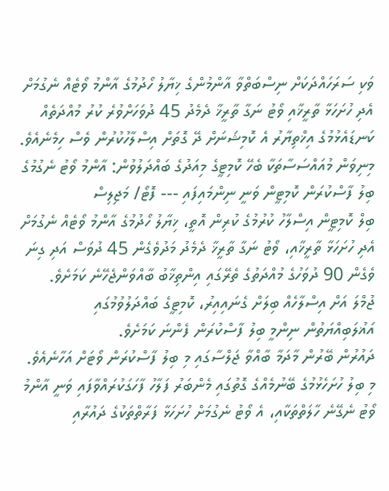ވަކި ސަރަހައްދަކަށް ނިސްބަތްވާ އާންމުންގެ ޚިޔާލު ހޯދުމުގެ އާންމު ވޯޓެއް ނެގުމަށް އެދި ހުށަހަޅާ ތާރީޚާއި ވޯޓު ނަގާ ތާރީޚާ ދެމެދު 45 ދުވަހަށްވުރެ ކުރު މުއްދަތެއް ކަނޑައެޅުމުގެ އިޚްތިޔާރު އެ ކޮމިޝަނަށް ދޭ ގޮތަށް އިސްލާހުކުރުން ވެސް ހިމެނެއެވެ.
މިނިވަން މުއައްސަސާތަކާ ބެހޭ ކޮމިޓީގެ މިއަދުގެ ބައްދަލުވުން: އާންމު ވޯޓު ނެގުމުގެ ބިލު ފާސްކުރަން ކޮމިޓީން ވަނީ ނިންމައިފައި --- ފޮޓޯ/ މަޖިލިސް
ބިލް ކޮމިޓީން އިސްލާހު ކުރުމުގެ ކުރިން އޮތީ، ޚިޔާލު ހޯދުމުގެ އާންމު ވޯޓެއް ނެގުމަށް އެދި ހުށަހަޅާ ތާރީޚާއި، ވޯޓު ނަގާ ތާރީޚާ ދެމެދު މަދުވެގެން 45 ދުވަސް އަދި ގިނަ ވެގެން 90 ދުވަހުގެ މުއްދަތުގެ ތެރޭގައި އިންތިޚާބު ބާއްވަންޖެހޭނެ ކަމަށެވެ.
ޖުމްލަ އަށް އިސްލާހެއް ބިލަށް ގެނައިއިރު، ކޮމިޓީގެ ބައްދަލުވުމުގައި އަޣުލަބިއްޔަތުން ނިންމީ ބިލު ފާސްކުރަން ފެންނަ ކަމަށެވެ.
ދައުރުން ބޭރުން މާދަމާ ބާއްވާ ޖަލްސާގައި މި ބިލު ފާސްކުރަން ވޯޓަށް އަހާނެއެވެ.
މި ބިލު ހުށަހެޅުމުގެ ބޭނުމެއްގެ ގޮތުގައި މެންބަރު ފަލާހު ފާހަގަކުރައްވާފައި ވަނީ އާންމު ވޯޓު ނެގޭނެ ހާލަތްތަކާއި، އެ ވޯޓު ނެގުމަށް ހުށަހަޅާ ފަރާތްތަކުގެ ދައުރާއި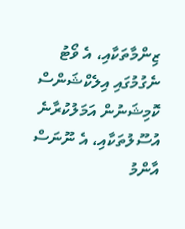ޒިންމާތަކާއި، އެ ވޯޓު ނެގުމުގައި އިލެކްޝަންސް ކޮމިޝަނުން އަމަލުކުރާނެ އުސޫލުތަކާއި، އެ ނޫނަސް އާންމު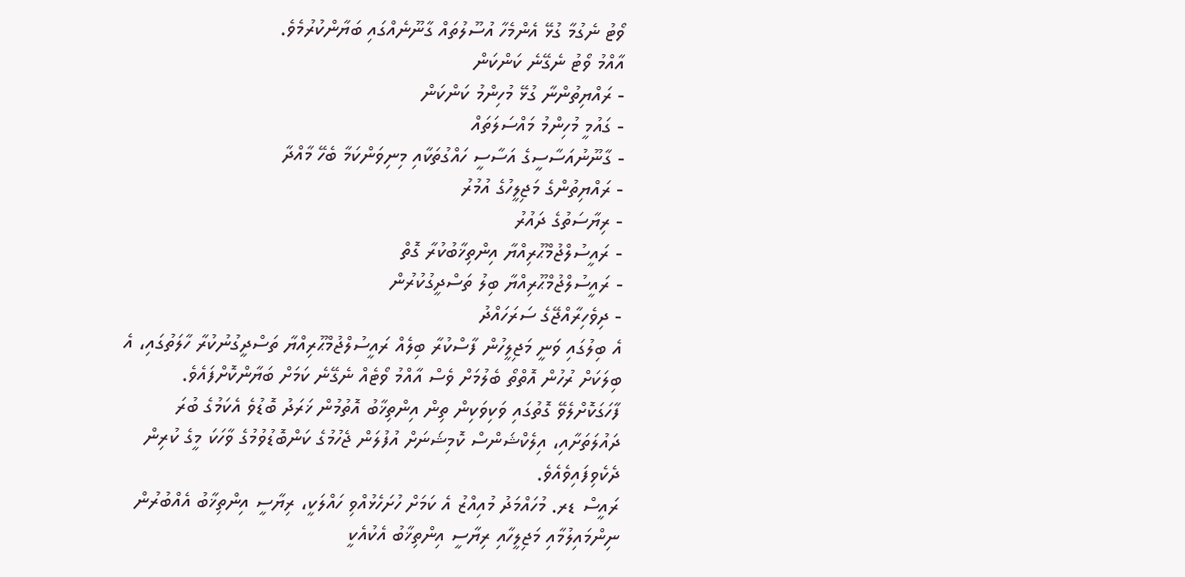ވޯޓު ނެގުމާ ގުޅޭ އެންމެހާ އުސޫލުތައް ގާނޫނެއްގައި ބަޔާންކުރުމެވެ.
އާއްމު ވޯޓު ނެގޭނެ ކަންކަން
- ރައްޔިތުންނާ ގުޅޭ މުހިންމު ކަންކަން
- ގައުމީ މުހިންމު މައްސަލަތައް
- ގާނޫނުއަސާސީގެ އަސާސީ ހައްގުތަކާއި މިނިވަންކަމާ ބެހޭ މާއްދާ
- ރައްޔިތުންގެ މަޖިލީހުގެ އުމުރު
- ރިޔާސަތުގެ ދައުރު
- ރައީސުލްޖުމްޙޫރިއްޔާ އިންތިޚާބުކުރާ ގޮތް
- ރައީސުލްޖުމްޙޫރިއްޔާ ބިލު ތަސްދީގުކުރުން
- ދިވެހިރާއްޖޭގެ ސަރަހައްދު
އެ ބިލުގައި ވަނީ މަޖިލީހުން ފާސްކުރާ ބިލެއް ރައީސުލްޖުމްޙޫރިއްޔާ ތަސްދީގުނުކުރާ ހާލަތުގައި، އެ ބިލަކަށް ރުހުން އޮތްތޯ ބެލުމަށް ވެސް އާއްމު ވޯޓެއް ނެގޭނެ ކަމަށް ބަޔާންކޮށްފައެވެ.
ފާހަގަކޮށްލެވޭ ގޮތުގައި ވަކިވަކިން ތިން އިންތިޚާބު އޮތުމުން ޚަރަދު ބޮޑުވެ އެކަމުގެ ބުރަ ދައުލަތަށާއި، އިލެކްޝަންސް ކޮމިޝަނަށް އުފުލަން ޖެހުމުގެ ކަންބޮޑުވުމުގެ ވާހަކަ މީގެ ކުރިން ދެކެވިފައިވެއެވެ.
ރައީސް ޑރ. މުހައްމަދު މުއިއްޒު އެ ކަމަށް ހުށަހެޅުއްވި ހައްލަކީ، ރިޔާސީ އިންތިޚާބު އެއްބުރުން ނިންމައިލުމާއި މަޖިލީހާއި ރިޔާސީ އިންތިޚާބު އެކުއެކީ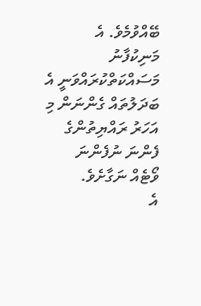ބޭއްވުމެވެ. އެ މަނިކުފާނު މަސައްކަތްކުރައްވަނީ އެ ބަދަލުތައް ގެންނަން މި އަހަރު ރައްޔިތުންގެ ފެންނަ ނުފެންނަ ވޯޓެއް ނަގާށެވެ.
އެ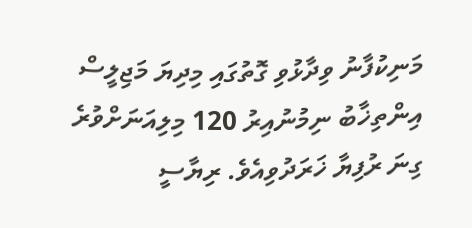މަނިކުފާނު ވިދާޅުވި ގޮތުގައި މިދިޔަ މަޖިލީސް އިންތިޚާބު ނިމުނުއިރު 120 މިލިއަނަށްވުރެ ގިނަ ރުފިޔާ ޚަރަދުވިއެވެ. ރިޔާސީ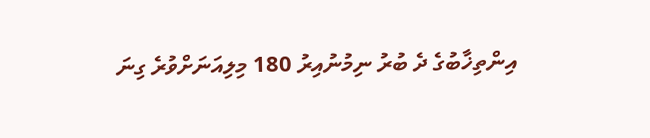އިންތިޚާބުގެ ދެ ބުރު ނިމުނުއިރު 180 މިލިއަނަށްވުރެ ގިނަ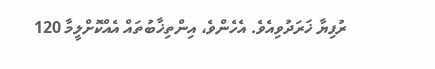ރުފިޔާ ޚަރަދުވިއެވެ. އެހެންވެ، އިންތިޚާބުތައް އެއްކޮށްލީމާ 120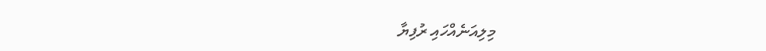މިލިއަނެއްހައި ރުފިޔާ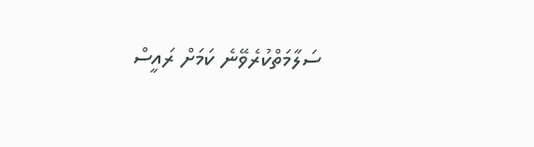ސަލާމަތްކުރެވޭނެ ކަމަށް ރައީސް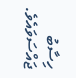ހިސާބު ޖައްސަވައެވެ.